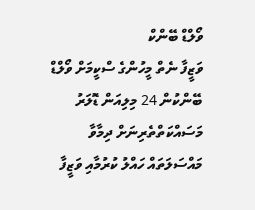ވޯލްޑް ބޭންކް
ވަޒީފާ ނެތް މީހުންގެ ސްކީމަށް ވޯލްޑް ބޭންކުން 24 މިލިއަން ޑޮލަރު
މަސައްކަތްތެރިނަށް ދިމާވާ މައްސަލަތައް ހައްލު ކުރުމާއި ވަޒީފާ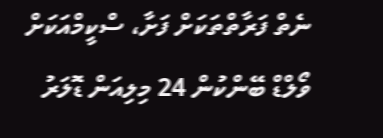ނެތް ފަރާތްތަކަށް ފަށާ، ސްކީމްއަކަށް ވޯލްޑް ބޭންކުން 24 މިލިއަން ޑޮލަރު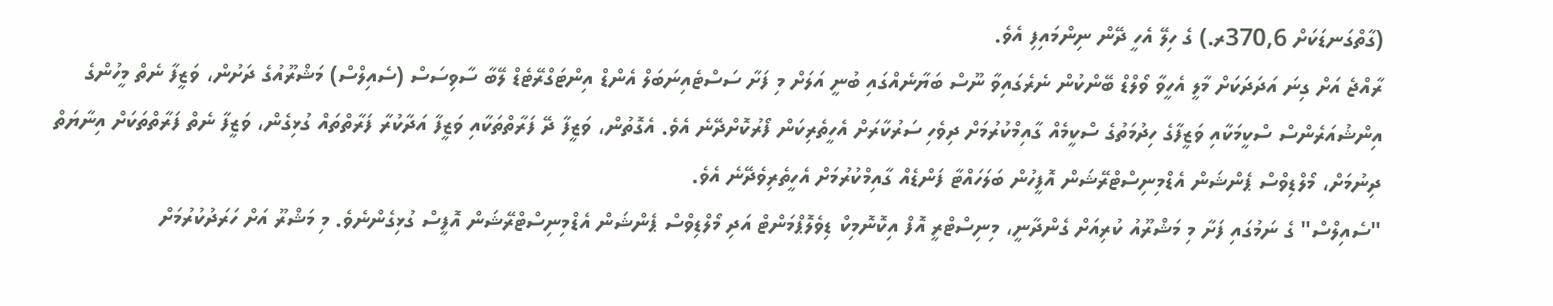(ގާތްގަނޑަކަށް 370,6ރ.) ގެ ހިލޭ އެހީ ދޭން ނިންމައިފި އެވެ.
ރާއްޖެ އަށް ގިނަ އަދަދަކަށް މާލީ އެހީވާ ވޯލްޑް ބޭންކުން ނެރެގައިވާ ނޫސް ބަޔާނެއްގައި ބުނީ އަލަށް މި ފަށާ ސަސްޓެއިނަބަލް އެންޑް އިންޓަގްރޭޓެޑް ލޭބާ ސާވިސަސް (ސެއިލްސް) މަޝްރޫއުގެ ދަށުން، ވަޒީފާ ނެތް މީހުންގެ އިންޝުއަރެންސް ސްކީމަކާއި ވަޒީފާގެ ހިދުމަތުގެ ސްކީމެއް ގާއިމްކުރުމަށް ދިވެހި ސަރުކާރަށް އެހީތެރިކަން ފޯރުކޮށްދޭނެ އެވެ. އެގޮތުން، ވަޒީފާ ދޭ ފަރާތްތަކާއި ވަޒީފާ އަދާކުރާ ފަރާތްތައް ގުޅިގެން، ވަޒީފާ ނެތް ފަރާތްތަކަށް އިނާޔަތް ދިނުމަށް، މޯލްޑިވްސް ޕެންޝަން އެޑްމިނިސްޓްރޭޝަން އޮފީހުން ބަލަހައްޓާ ފަންޑެއް ގާއިމްކުރުމަށް އެހީތެރިވެދޭނެ އެވެ.
"ސެއިލްސް" ގެ ނަމުގައި ފަށާ މި މަޝްރޫއު ކުރިއަށް ގެންދާނީ، މިނިސްޓްރީ އޮފް އިކޮނޮމިކް ޑިވެލޮޕްމަންޓް އަދި މޯލްޑިވްސް ޕެންޝަން އެޑްމިނިސްޓްރޭޝަން އޮފީސް ގުޅިގެންނެވެ. މި މަޝްރޫ އަށް ހަރަދުކުރުމަށް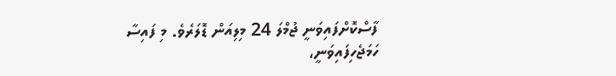ފާސްކޮށްފައިވަނީ ޖުމްލަ 24 މިލިއަން ޑޮލަރެވެ. މި ފައިސާ ހަމަޖެހިފައިވަނީ،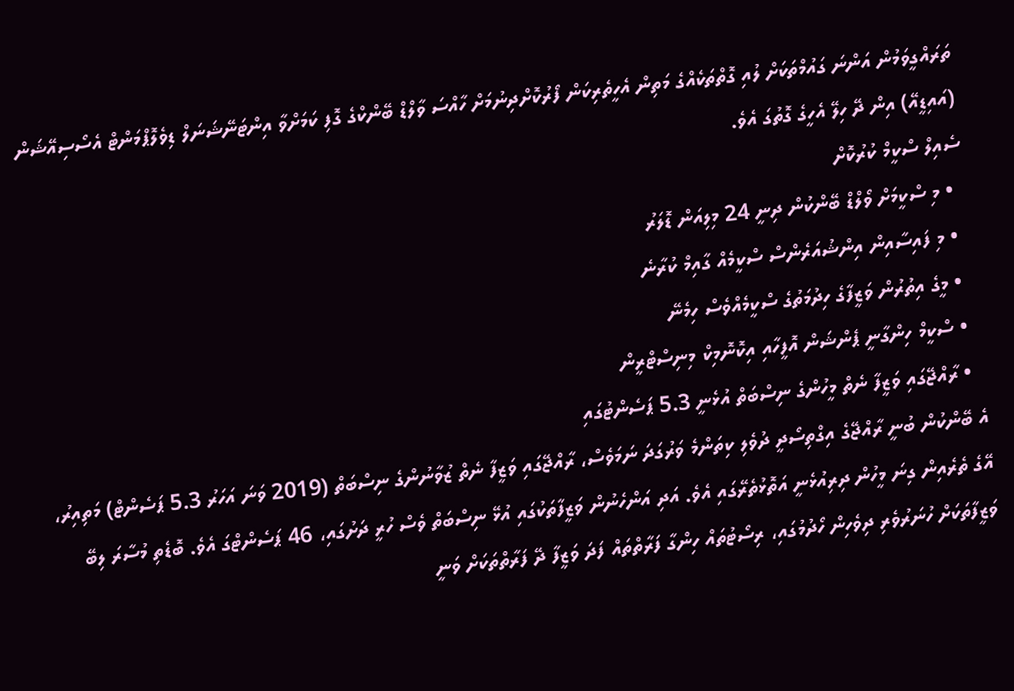ތަރައްގީވަމުން އަންނަ ގައުމްތަކަށް ލުއި ގޮތްތަކެއްގެ މަތިން އެހީތެރިކަން ފޯރުކޮށްދިނުމަށް ހާއްސަ ވާލްޑް ބޭންކްގެ ގޮފި ކަމަށްވާ އިންޓަނޭޝަނަލް ޑިވެލޮޕްމަންޓް އެސޯސިއޭޝަން (އައިޑީއޭ) އިން ދޭ ހިލޭ އެހީގެ ގޮތުގަ އެވެ.
ސެއިލް ސްކީމް ކުރުކޮށް
  • މި ސްކީމަށް ވޯލްޑް ބޭންކުން ދިނީ 24 މިލިއަން ޑޮލަރު
  • މި ފައިސާއިން އިންޝުއަރެންސް ސްކީމެއް ގާއިމް ކުރާނެ
  • މީގެ އިތުރުން ވަޒީފާގެ ހިދުމަތުގެ ސްކީމެއްވެސް ހިމެނޭ
  • ސްކީމް ހިންގާނީ ޕެންޝަން އޮފީހާއި އިކޮނޮމިކް މިނިސްޓްރީން
  • ރާއްޖޭގައި ވަޒީފާ ނެތް މީހުންގެ ނިސްބަތް އުޅެނީ 5.3 ޕަސެންޓުގައި
އެ ބޭންކުން ބުނީ ރާއްޖޭގެ އިގްތިސޯދީ ދުވެލި ކިތަންމެ ވަރުގަދަ ނަމަވެސް، ރާއްޖޭގައި ވަޒީފާ ނެތް ޒުވާނުންގެ ނިސްބަތް (2019 ވަނަ އަހަރު 5.3 ޕަސެންޓް) މަތިއިރު، އޭގެ ތެރެއިން ގިނަ މީހުން ދިރިއުޅެނީ އަތޮޅުތެރޭގައި އެވެ. އަދި އަންހެނުން ވަޒީފާތަކުގައި އުޅޭ ނިސްބަތް ވެސް ހުރީ ދަށުގައި، 46 ޕަސެންޓްގަ އެވެ. ބޮޑެތި މުސާރަ ލިބޭ ވަޒީފާތަކަށް ހުނަރުވެރި ދިވެހިން ހޯދުމުގައި، ރިސޯޓުތައް ހިންގާ ފަރާތްތައް ފަދަ ވަޒީފާ ދޭ ފަރާތްތަކަށް ވަނީ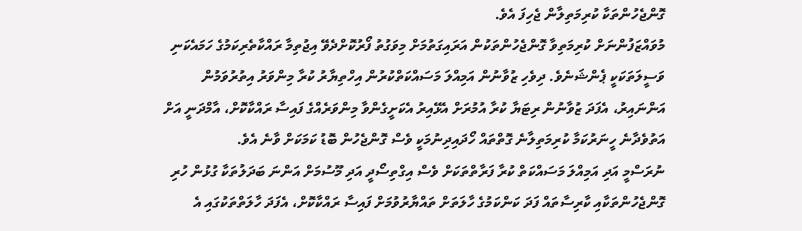ގޮންޖެހުންތަކާ ކުރިމަތިލާން ޖެހިފަ އެވެ.
މުވައްޒަފުންނަށް ކުރިމަތިވާ ގޮންޖެހުންތަކުން އަރައިގަތުމަށް މިވަގުތު ފޯރުކޮށްދެވޭ އިޖުތިމާ ރައްކާތެރިކަމުގެ ހަމައެކަނި ވަސީލަތަކަކީ ޕެންޝަނެވެ. ދިވެހި ޒުވާނުން އަމިއްލަ މަސައްކަތްކުރުން އިހްތިޔާރު ކުރާ މިންވަރު އިތުރުވަމުން އަންނައިރު، އެފަދަ ޒުވާނުން ރިޓަޔާ ކުރާ އުމުރަށް އެޅޭއިރު އެކަށީގެންވާ މިންވަރެއްގެ ފައިސާ ރައްކާކޮށް، އާމްދަނީ އަށް އަތުވެދާނެ ހީނަރުކަމާ ކުރިމަތިލާނެ ގޮތްތައް ހޯދައިދިނުމަކީ ވެސް ގޮންޖެހުން ބޮޑު ކަމަކަށް ވާނެ އެވެ.
ނުރަސްމީ އަދި އަމިއްލަ މަސައްކަތް ކުރާ ފަރާތްތަކަށް ވެސް އިގްތިސޯދީ އަދި މޫސުމަށް އަންނަ ބަދަލުތަކާ ގުޅުން ހުރި ގޮންޖެހުންތަކާއި ކާރިސާތައް ފަދަ ކަންކަމުގެ ހާލަތަށް ތައްޔާރުވުމަށް ފައިސާ ރައްކާކޮށް، އެފަދަ ހާލަތްތަކުގައި އެ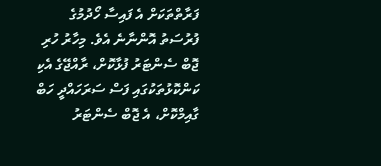ފަރާތްތަކަށް އެ ފައިސާ ހޯދުމުގެ ފުރުސަތު އޮންނާނެ އެވެ. މިހާރު ހުރި ޖޮބް ސެންޓަރު ފުޅާކޮށް، ރާއްޖޭގެ އެކި ކަންކޮޅުތަކުގައި ފަސް ސަރަހައްދީ ހަބް ގާއިމްކޮށް، އެ ޖޮބް ސެންޓަރު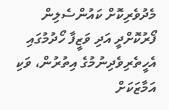މެދުވެރިކޮށް ކައުންސެލިން ފޯރުކޮށްދީ އަދި ވަޒީފާ ހޯދުމުގައި އެހީތެރިވެދިނުމުގެ އިތުރުން، ވަކި އަމާޒަކަށް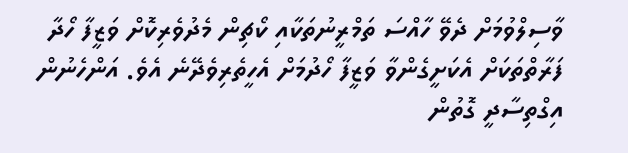ވާސިލްވުމަށް ދެވޭ ހާއްސަ ތަމްރީނުތަކާއި ކޯޗިން މެދުވެރިކޮށް ވަޒީފާ ހޯދާ ފަރާތްތަކަށް އެކަށީގެންވާ ވަޒީފާ ހޯދުމަށް އެހީތެރިވެދޭނެ އެވެ. އަންހެނުން އިގްތިސާދީ ގޮތުން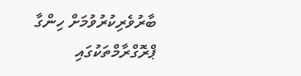ބާރުވެރިކުރުވުމަށް ހިންގާ ޕްރޮގްރާމްތަކުގައި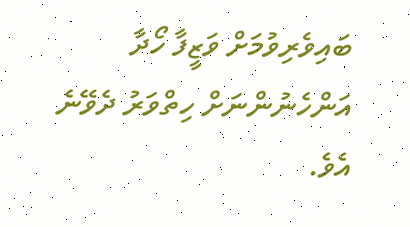ބައިވެރިވުމަށް ވަޒީފާ ހޯދާ އަންހެނުންނަށް ހިތްވަރު ދެވޭނެ އެވެ.